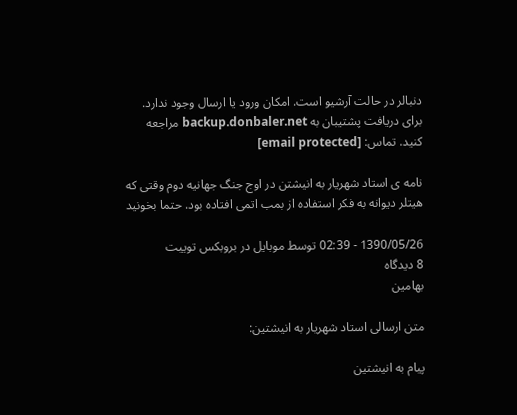دنبالر در حالت آرشیو است. امکان ورود یا ارسال وجود ندارد. برای دریافت پشتیبان به backup.donbaler.net مراجعه کنید. تماس: [email protected]

نامه ی استاد شهریار به انیشتن در اوج جنگ جهانیه دوم وقتی که هیتلر دیوانه به فکر استفاده از بمب اتمی افتاده بود. حتما بخونید

1390/05/26 - 02:39 توسط موبایل در بروبکس توییت
8 ديدگاه
بهامین

متن ارسالی استاد شهریار به انیشتین:

پیام به انیشتین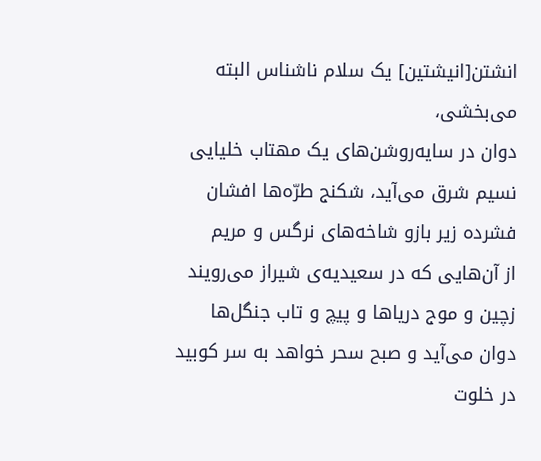انشتن[انیشتین] یک سلام ناشناس البته می‌بخشی،
دوان در سایه‌روشن‌های یک مهتاب خلیایی
نسیم شرق می‌آید، شکنج طرّه‌ها افشان
فشرده زیر بازو شاخه‌های نرگس و مریم
از آن‌هایی که در سعیدیه‌ی شیراز می‌رویند
زچین و موج دریاها و پیچ و تاب جنگل‌ها
دوان می‌آید و صبح سحر خواهد به سر کوبید
در خلوت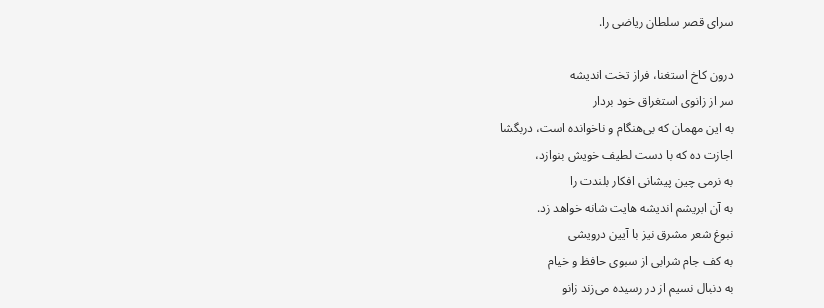سرای قصر سلطان ریاضی را.

درون کاخ استغنا، فراز تخت اندیشه
سر از زانوی استغراق خود بردار
به این مهمان که بی‌هنگام و ناخوانده است، دربگشا
اجازت ده که با دست لطیف خویش بنوازد،
به نرمی چین پیشانی افکار بلندت را
به آن ابریشم اندیشه هایت شانه خواهد زد.
نبوغ شعر مشرق نیز با آیین درویشی
به کف جام شرابی از سبوی حافظ و خیام
به دنبال نسیم از در رسیده می‌زند زانو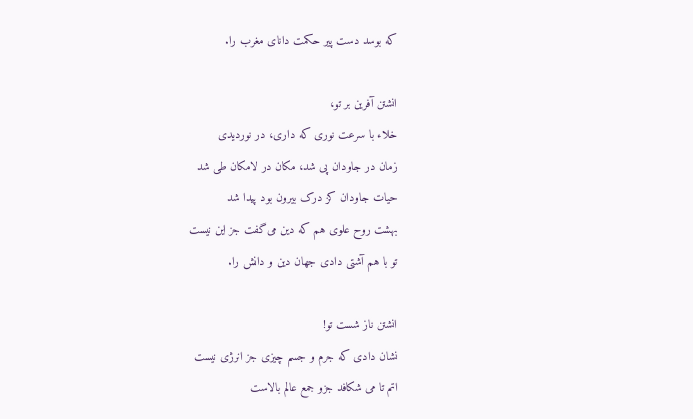که بوسد دست پیر حکمت دانای مغرب را.

انشتن آفرین بر تو،
خلاء با سرعت نوری که داری، در نوردیدی
زمان در جاودان پی شد، مکان در لامکان طی شد
حیات جاودان کز درک بیرون بود پیدا شد
بهشت روح علوی هم که دین می‌گفت جز این نیست
تو با هم آشتی دادی جهان دین و دانش را.

انشتن ناز شست تو!
نشان دادی که جرم و جسم چیزی جز انرژی نیست
اتم تا می شکافد جزو جمع عالم بالاست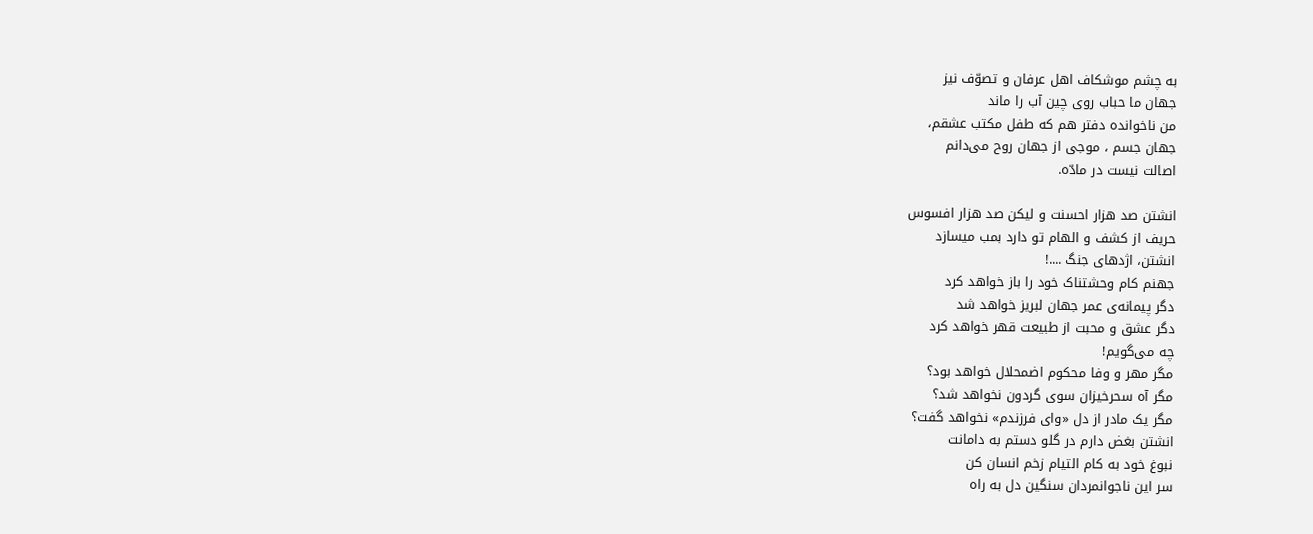به چشم موشکاف اهل عرفان و تصوّف نیز
جهان ما حباب روی چین آب را ماند
من ناخوانده دفتر هم که طفل مکتب عشقم،
جهان جسم ، موجی از جهان روح می‌دانم
اصالت نیست در مادّه.

انشتن صد هزار احسنت و لیکن صد هزار افسوس
حریف از کشف و الهام تو دارد بمب میسازد
انشتن، اژدهای جنگ ....!
جهنم کام وحشتناک خود را باز خواهد کرد
دگر پیمانه‌ی عمر جهان لبریز خواهد شد
دگر عشق و محبت از طبیعت قهر خواهد کرد
چه می‌گویم!
مگر مهر و وفا محکوم اضمحلال خواهد بود؟
مگر آه سحرخیزان سوی گردون نخواهد شد؟
مگر یک مادر از دل «وای فرزندم» نخواهد گفت؟
انشتن بغض دارم در گلو دستم به دامانت
نبوغ خود به کام التیام زخم انسان کن
سر این ناجوانمردان سنگین دل به راه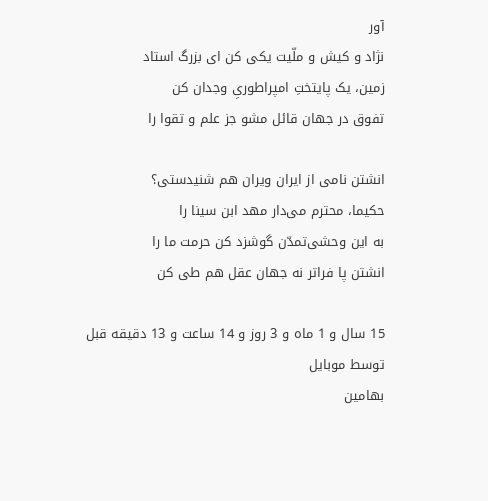آور
نژاد و کیش و ملّیت یکی کن ای بزرگ استاد
زمین، یک پایتختِ امپراطوریِ وجدان کن
تفوق در جهان قائل مشو جز علم و تقوا را

انشتن نامی از ایران ویران هم شنیدستی؟
حکیما، محترم می‌دار مهد ابن سینا را
به این وحشی‌تمدّن گوشزد کن حرمت ما را
انشتن پا فراتر نه جهان عقل هم طی کن

15 سال و 1 ماه و 3 روز و 14 ساعت و 13 دقيقه قبل توسط موبایل
بهامین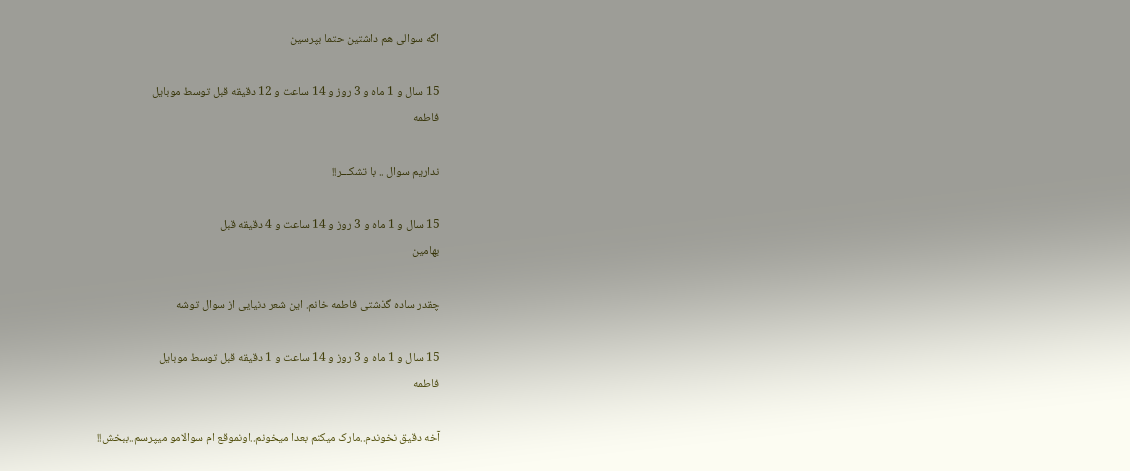اگه سوالی هم داشتین حتما بپرسین

15 سال و 1 ماه و 3 روز و 14 ساعت و 12 دقيقه قبل توسط موبایل
فاطمه

نداریم سوال .. با تشکـــر!!

15 سال و 1 ماه و 3 روز و 14 ساعت و 4 دقيقه قبل
بهامین

چقدر ساده گذشتی فاطمه خانم. این شعر دنیایی از سوال توشه

15 سال و 1 ماه و 3 روز و 14 ساعت و 1 دقيقه قبل توسط موبایل
فاطمه

آخه دقیق نخوندم..مارک میکنم بعدا میخونم..اونموقع ام سوالامو میپرسم..ببخش!!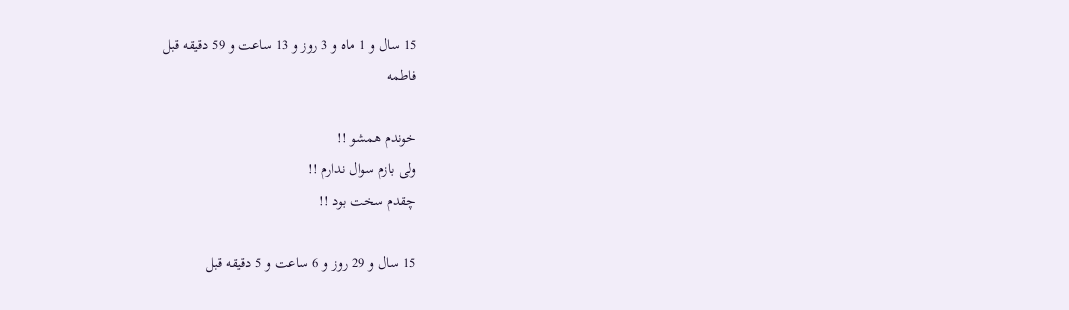15 سال و 1 ماه و 3 روز و 13 ساعت و 59 دقيقه قبل
فاطمه

خوندم همشو !!
ولی بازم سوال ندارم !!
چقدم سخت بود !!

15 سال و 29 روز و 6 ساعت و 5 دقيقه قبل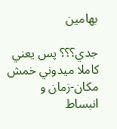بهامین

جدي؟؟؟ پس يعني كاملا ميدوني خمش مكان-زمان و انبساط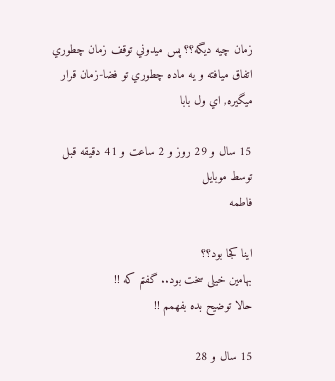زمان چيه ديگه؟؟ پس ميدوني توقف زمان چطوري اتفاق ميافته و يه ماده چطوري تو فضا-زمان قرار ميگيره, اي ول بابا

15 سال و 29 روز و 2 ساعت و 41 دقيقه قبل توسط موبایل
فاطمه

اینا کجا بود؟؟
بهامین خیلی سخت بود.. گفتم که !!
حالا توضیح بده بفهمم !!

15 سال و 28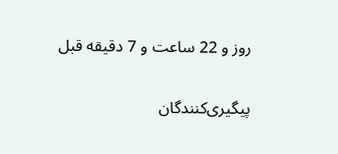روز و 22 ساعت و 7 دقيقه قبل

پیگیری‌کنندگان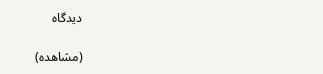دیدگاه

(مشاهده)